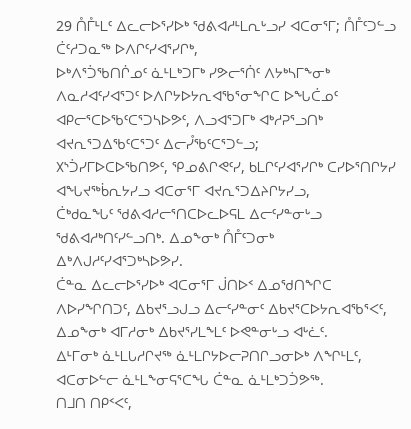29 ᑍᒤᒻᒪᑦ ᐃᓚᓕᐅᕐᓯᐅᒃ ᖁᕕᐊᓱᒻᒪᕆᒡᓗᓯ ᐊᑕᓂᕐᒥ; ᑍᒤᑦᑐᓪᓗ ᑖᑦᓱᑐᓇᖅ ᐅᐱᒋᑦᓯᐊᕐᓯᒋᒃ,
ᐅᒃᐱᕐᑑᖃᑎᒌᓄᑦ ᓈᒻᒪᒃᑐᒥᒃ ᓯᕗᓕᕐᑏᑦ ᐱᔭᒃᓴᒥᖕᓂᒃ ᐱᓇᓱᐊᑦᓯᐊᕐᑐᑦ ᐅᐱᒋᔭᐅᔭᕆᐊᖃᕐᓂᖏᑕ ᐅᖓᑖᓄᑦ ᐊᑭᓕᕐᑕᐅᖃᑦᑕᕐᑐᓴᐅᕗᑦ, ᐱᓗᐊᕐᑐᒥᒃ ᐊᒃᓱᕈᕐᓗᑎᒃ ᐊᔪᕆᕐᑐᐃᖃᑦᑕᕐᑐᑦ ᐃᓕᓮᖃᑦᑕᕐᑐᓪᓗ;
᙭ᔅᑑᓯᒥᐅᑕᐅᖃᑎᕗᑦ, ᕿᓄᕕᒋᕙᑦᓯ, ᑲᒪᒋᑦᓯᐊᕐᓯᒋᒃ ᑕᓯᐅᕐᑎᒋᔭᓯ ᐊᖓᔪᖅᑳᕆᔭᓯᓗ ᐊᑕᓂᕐᒥ ᐊᔪᕆᕐᑐᐃᔨᒋᔭᓯᓗ,
ᑖᒃᑯᓇᖓᑦ ᖁᕕᐊᓱᓕᕐᑎᑕᐅᓚᐅᕋᒪ ᐃᓕᑦᓯᓐᓂᒡᓗ ᖁᕕᐊᓱᒃᑎᑦᓯᓪᓗᑎᒃ. ᐃᓄᖕᓂᒃ ᑍᒤᑦᑐᓂᒃ ᐃᒃᐱᒍᓱᑦᓯᐊᕐᑐᒃᓴᐅᕗᓯ.
ᑖᓐᓇ ᐃᓚᓕᐅᕐᓯᐅᒃ ᐊᑕᓂᕐᒥ ᒎᑎᐅᑉ ᐃᓄᖁᑎᖏᑕ ᐱᐅᓯᖏᑎᑐᑦ, ᐃᑲᔪᕐᓗᒍᓗ ᐃᓕᑦᓯᓐᓂᑦ ᐃᑲᔪᕐᑕᐅᔭᕆᐊᖃᕐᐸᑦ, ᐃᓄᖕᓂᒃ ᐊᒥᓱᓂᒃ ᐃᑲᔪᕐᓯᒪᖕᒪᑦ ᐅᕙᓐᓂᒡᓗ ᐊᒡᓛᑦ.
ᐃᒻᒥᓂᒃ ᓈᒻᒪᒐᓱᒋᔪᖅ ᓈᒻᒪᒋᔭᐅᓕᕈᑎᒋᓗᓂᐅᒃ ᐱᖏᒻᒪᑦ, ᐊᑕᓂᐅᓪᓕ ᓈᒻᒪᖕᓂᕋᕐᑕᖓ ᑖᓐᓇ ᓈᒻᒪᒃᑐᑑᕗᖅ.
ᑎᒧᑎ ᑎᑭᑉᐸᑦ,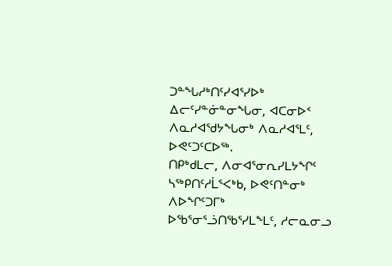ᑐᓐᖓᓱᒃᑎᑦᓯᐊᕐᓯᐅᒃ ᐃᓕᑦᓯᓐᓃᓐᓂᖓᓂ, ᐊᑕᓂᐅᑉ ᐱᓇᓱᐊᖁᔭᖓᓂᒃ ᐱᓇᓱᐊᕐᒪᑦ, ᐅᕙᑦᑐᑦᑕᐅᖅ.
ᑎᑭᒃᑯᒪᓕ, ᐱᓂᐊᕐᓂᕆᓯᒪᔭᖏᑦ ᓴᖅᑭᑎᑦᓱᒫᕐᐸᒃᑲ, ᐅᕙᑦᑎᓐᓂᒃ ᐱᐅᖏᑦᑐᒥᒃ ᐅᖃᕐᓂᕐᓘᑎᖃᕐᓯᒪᖕᒪᑦ, ᓱᓕᓇᓂᓗ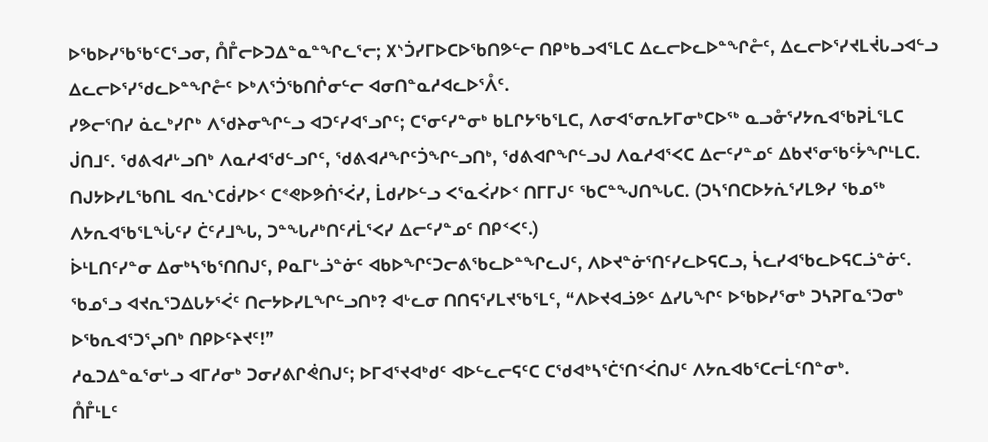ᐅᖃᐅᓯᖃᖃᑦᑕᕐᓗᓂ, ᑍᒤᓕᐅᑐᐃᓐᓇᓐᖏᓚᕐᓕ; ᙭ᔅᑑᓯᒥᐅᑕᐅᖃᑎᕗᓪᓕ ᑎᑭᒃᑲᓗᐊᕐᒪᑕ ᐃᓚᓕᐅᓚᐅᓐᖏᓔᑦ, ᐃᓚᓕᐅᕐᓯᔪᒪᔫᒐᓗᐊᓪᓗ ᐃᓚᓕᐅᕐᓯᖁᓚᐅᓐᖏᓔᑦ ᐅᒃᐱᕐᑑᖃᑎᒌᓂᓪᓕ ᐊᓂᑎᓐᓇᓱᐊᓚᐅᕐᐰᑦ.
ᓯᕗᓕᕐᑎᓯ ᓈᓚᒃᓯᒋᒃ ᐱᖁᔨᓂᖏᓪᓗ ᐊᑐᑦᓯᐊᕐᓗᒋᑦ; ᑕᕐᓂᑦᓯᓐᓂᒃ ᑲᒪᒋᔭᖃᕐᒪᑕ, ᐱᓂᐊᕐᓂᕆᔭᒥᓂᒃᑕᐅᖅ ᓇᓗᓁᕐᓯᔭᕆᐊᖃᕈᒫᕐᒪᑕ ᒎᑎᒧᑦ. ᖁᕕᐊᓱᒡᓗᑎᒃ ᐱᓇᓱᐊᖁᓪᓗᒋᑦ, ᖁᕕᐊᓱᖏᑦᑑᖏᓪᓗᑎᒃ, ᖁᕕᐊᒋᖏᓪᓗᒍ ᐱᓇᓱᐊᕐᐸᑕ ᐃᓕᑦᓯᓐᓄᑦ ᐃᑲᔪᕐᓂᖃᑦᔮᖏᒻᒪᑕ.
ᑎᒍᔭᐅᓯᒪᖃᑎᒪ ᐊᕆᔅᑕᑰᓯᐅᑉ ᑕᕝᕙᐅᕗᑏᕐᐹᓯ, ᒫᑯᓯᐅᓪᓗ ᐸᕐᓇᐹᓯᐅᑉ ᑎᒥᒥᒍᑦ ᖃᑕᓐᖑᑎᖓᑕ. (ᑐᓴᕐᑎᑕᐅᔭᕇᕐᓯᒪᕗᓯ ᖃᓄᖅ ᐱᔭᕆᐊᖃᕐᒪᖔᑦᓯ ᑖᑦᓱᒧᖓ, ᑐᓐᖓᓱᒃᑎᑦᓱᒫᕐᐸᓯ ᐃᓕᑦᓯᓐᓄᑦ ᑎᑭᑉᐸᑦ.)
ᐆᒻᒪᑎᑦᓯᓐᓂ ᐃᓂᒃᓴᖃᕐᑎᑎᒍᑦ, ᑭᓇᒥᒡᓘᓐᓃᑦ ᐊᑲᐅᖏᑦᑐᓕᕕᖃᓚᐅᓐᖏᓚᒍᑦ, ᐱᐅᔪᓐᓃᕐᑎᑦᓯᓚᐅᕋᑕᓗ, ᓵᓚᓯᐊᖃᓚᐅᕋᑕᓘᓐᓃᑦ.
ᖃᓄᕐᓗ ᐊᔪᕆᕐᑐᐃᒐᔭᕐᐹᑦ ᑎᓕᔭᐅᓯᒪᖏᓪᓗᑎᒃ? ᐊᒡᓚᓂ ᑎᑎᕋᕐᓯᒪᔪᖃᕐᒪᑦ, “ᐱᐅᔪᐊᓘᕗᑦ ᐃᓯᒐᖏᑦ ᐅᖃᐅᓯᕐᓂᒃ ᑐᓴᕈᒥᓇᕐᑐᓂᒃ ᐅᖃᕆᐊᕐᑐᕐᖢᑎᒃ ᑎᑭᐅᑦᔨᔪᑦ!”
ᓱᓇᑐᐃᓐᓇᕐᓂᒡᓗ ᐊᒥᓱᓂᒃ ᑐᓂᓯᕕᒋᕚᑎᒍᑦ; ᐅᒥᐊᕐᔪᐊᒃᑯᑦ ᐊᐅᓪᓚᓕᕋᑦᑕ ᑕᖁᐊᒃᓴᕐᑖᕐᑎᑉᐹᑎᒍᑦ ᐱᔭᕆᐊᑲᕐᑕᓕᒫᑦᑎᓐᓂᒃ.
ᑍᒤᒻᒪᑦ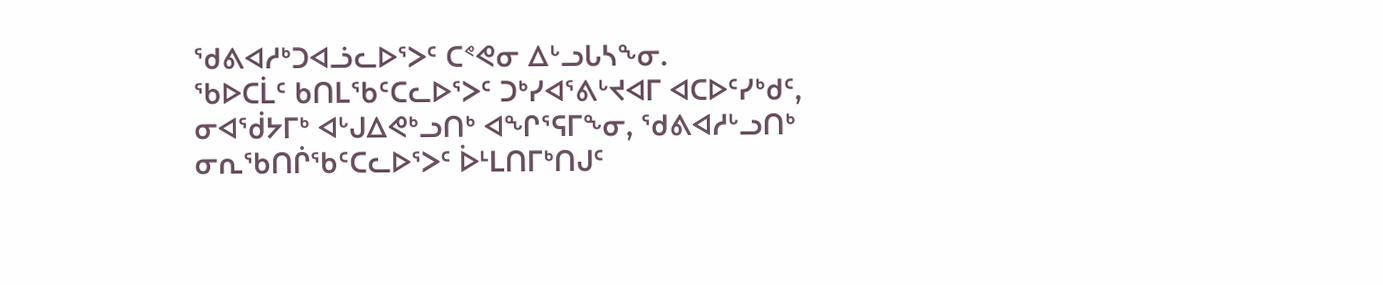ᖁᕕᐊᓱᒃᑐᐊᓘᓚᐅᕐᐳᑦ ᑕᕝᕙᓂ ᐃᒡᓗᒐᓴᖕᓂ.
ᖃᐅᑕᒫᑦ ᑲᑎᒪᖃᑦᑕᓚᐅᕐᐳᑦ ᑐᒃᓯᐊᕐᕕᒡᔪᐊᒥ ᐊᑕᐅᑦᓯᒃᑯᑦ, ᓂᐊᖂᔭᒥᒃ ᐊᒡᒍᐃᕙᒃᓗᑎᒃ ᐊᖏᕐᕋᒥᖕᓂ, ᖁᕕᐊᓱᒡᓗᑎᒃ ᓂᕆᖃᑎᒌᖃᑦᑕᓚᐅᕐᐳᑦ ᐆᒻᒪᑎᒥᒃᑎᒍᑦ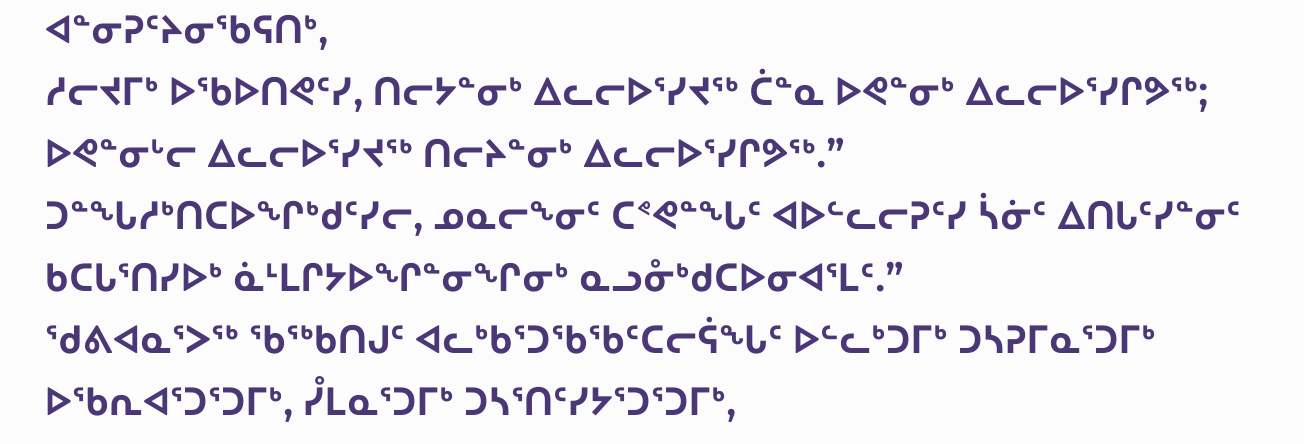ᐊᓐᓂᕈᑦᔨᓂᖃᕋᑎᒃ,
ᓱᓕᔪᒥᒃ ᐅᖃᐅᑎᕙᑦᓯ, ᑎᓕᔭᓐᓂᒃ ᐃᓚᓕᐅᕐᓯᔪᖅ ᑖᓐᓇ ᐅᕙᓐᓂᒃ ᐃᓚᓕᐅᕐᓯᒋᕗᖅ; ᐅᕙᓐᓂᒡᓕ ᐃᓚᓕᐅᕐᓯᔪᖅ ᑎᓕᔨᓐᓂᒃ ᐃᓚᓕᐅᕐᓯᒋᕗᖅ.”
ᑐᓐᖓᓱᒃᑎᑕᐅᖏᒃᑯᑦᓯᓕ, ᓄᓇᓕᖕᓂᑦ ᑕᕝᕙᓐᖓᑦ ᐊᐅᓪᓚᓕᕈᑦᓯ ᓵᓃᑦ ᐃᑎᒐᑦᓯᓐᓂᑦ ᑲᑕᒐᕐᑎᓯᐅᒃ ᓈᒻᒪᒋᔭᐅᖕᒋᓐᓂᖏᓂᒃ ᓇᓗᓁᒃᑯᑕᐅᓂᐊᕐᒪᑦ.”
ᖁᕕᐊᓇᕐᐳᖅ ᖃᖅᑲᑎᒍᑦ ᐊᓚᒃᑲᕐᑐᖃᖃᑦᑕᓕᕌᖓᑦ ᐅᓪᓚᒃᑐᒥᒃ ᑐᓴᕈᒥᓇᕐᑐᒥᒃ ᐅᖃᕆᐊᕐᑐᕐᑐᒥᒃ, ᓮᒪᓇᕐᑐᒥᒃ ᑐᓴᕐᑎᑦᓯᔭᕐᑐᕐᑐᒥᒃ,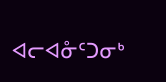ᐊᓕᐊᓁᑦᑐᓂᒃ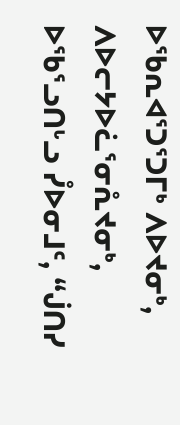ᐅᖃᕆᐊᕐᑐᕐᑐᒥᒃ ᐱᐅᔪᓂᒃ, ᐱᐅᓕᔭᐅᓛᕐᓂᕅᔪᓂᒃ, ᐅᖃᕐᓗᑎᒡᓗ ᓮᐅᓂᒧᑦ, “ᒎᑎᓯ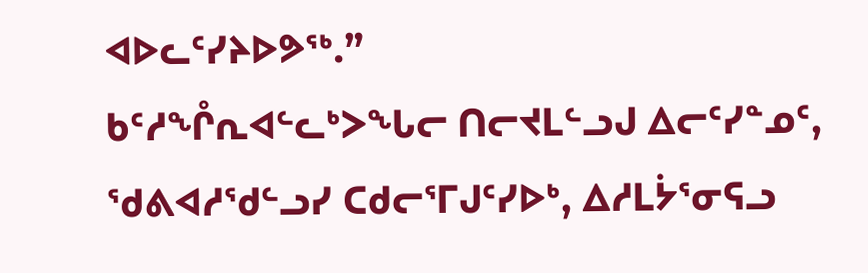ᐊᐅᓚᑦᓯᔨᐅᕗᖅ.”
ᑲᑦᓱᖕᒊᕆᐊᓪᓚᒃᐳᖓᓕ ᑎᓕᔪᒪᓪᓗᒍ ᐃᓕᑦᓯᓐᓄᑦ, ᖁᕕᐊᓱᖁᓪᓗᓯ ᑕᑯᓕᕐᒥᒍᑦᓯᐅᒃ, ᐃᓱᒪᔮᕐᓂᕋᓗ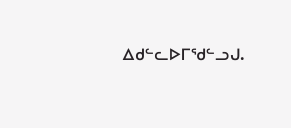ᐃᑯᓪᓚᐅᒥᖁᓪᓗᒍ.